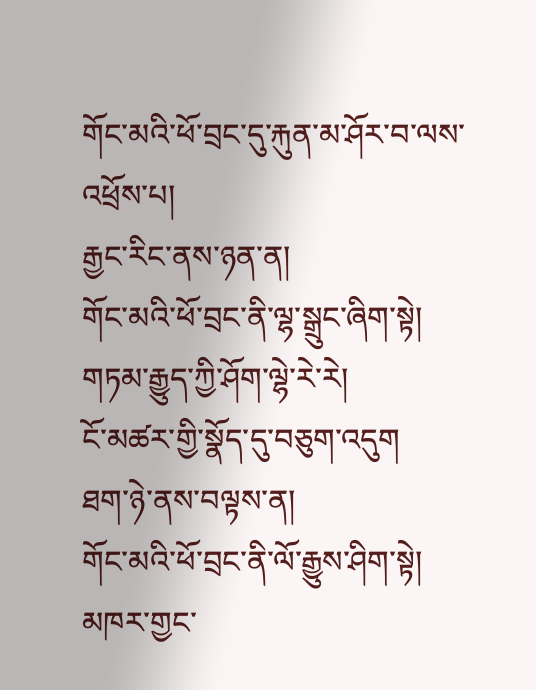གོང་མའི་ཕོ་བྲང་དུ་རྐུན་མ་ཤོར་བ་ལས་འཕྲོས་པ།
རྒྱང་རིང་ནས་ཉན་ན།
གོང་མའི་ཕོ་བྲང་ནི་ལྷ་སྒྲུང་ཞིག་སྟེ།
གཏམ་རྒྱུད་ཀྱི་ཤོག་ལྷེ་རེ་རེ།
ངོ་མཚར་གྱི་སྣོད་དུ་བཅུག་འདུག
ཐག་ཉེ་ནས་བལྟས་ན།
གོང་མའི་ཕོ་བྲང་ནི་ལོ་རྒྱུས་ཤིག་སྟེ།
མཁར་གྱང་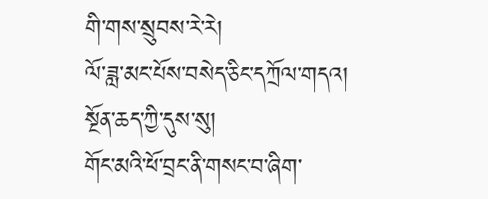གི་གས་སྲུབས་རེ་རེ།
ལོ་ཟླ་མང་པོས་བསེད་ཅིང་དཀྲོལ་གདའ།
སྔོན་ཆད་ཀྱི་དུས་སུ།
གོང་མའི་ཕོ་བྲང་ནི་གསང་བ་ཞིག་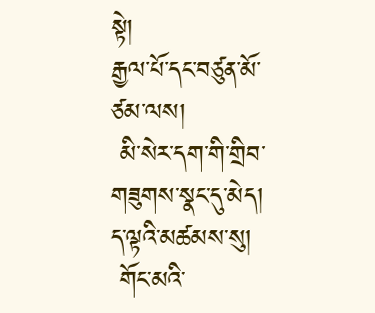སྟེ།
རྒྱལ་པོ་དང་བཙུན་མོ་ཙམ་ལས།
 མི་སེར་དག་གི་གྲིབ་གཟུགས་སྣང་དུ་མེད།
ད་ལྟའི་མཚམས་སུ།
 གོང་མའི་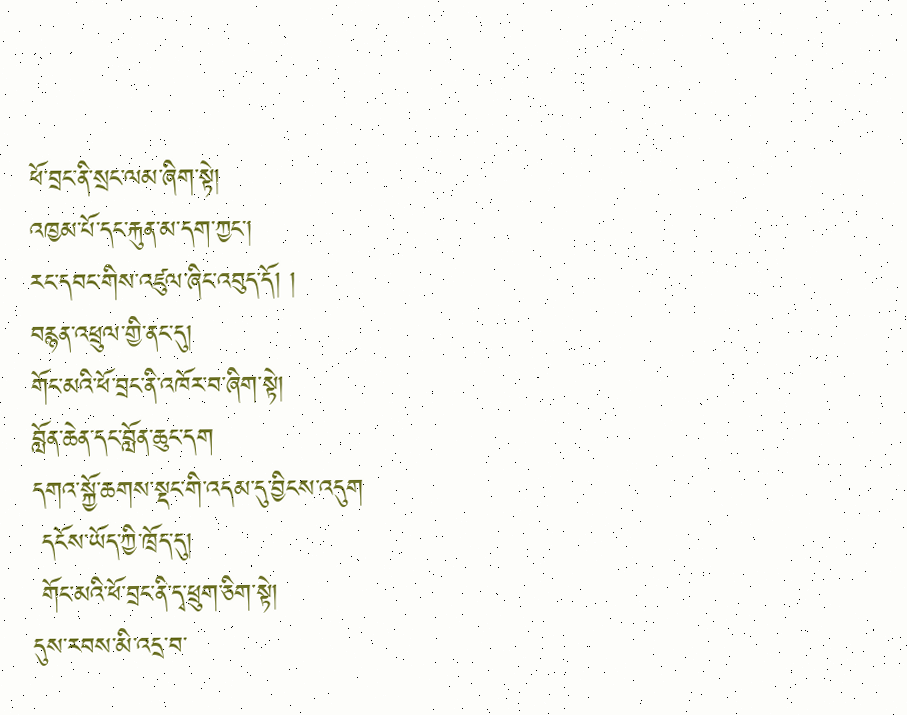ཕོ་བྲང་ནི་སྲང་ལམ་ཞིག་སྟེ།
འཁྱམ་པོ་དང་རྐུན་མ་དག་ཀྱང་།
རང་དབང་གིས་འཛུལ་ཞིང་འབུད་དོ། །
བརྙན་འཕྲུལ་གྱི་ནང་དུ།
གོང་མའི་ཕོ་བྲང་ནི་འཁོར་བ་ཞིག་སྟེ།
བློན་ཆེན་དང་བློན་ཆུང་དག
དགའ་སྐྱོ་ཆགས་སྡང་གི་འདམ་དུ་བྱིངས་འདུག
 དངོས་ཡོད་ཀྱི་ཁྲོད་དུ།
 གོང་མའི་ཕོ་བྲང་ནི་དྭ་ཕྲུག་ཅིག་སྟེ།
དུས་རབས་མི་འདྲ་བ་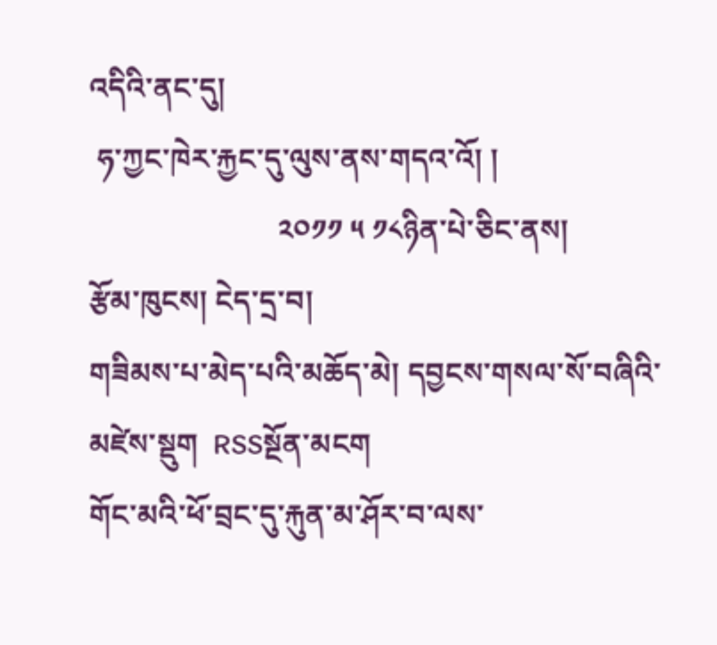འདིའི་ནང་དུ།
 ཧ་ཀྱང་ཁེར་རྐྱང་དུ་ལུས་ནས་གདའ་འོ། །
                         ༢༠༡༡ ༥ ༡༨ཉིན་པེ་ཅིང་ནས།
རྩོམ་ཁུངས། ངེད་དྲ་བ།
གཟིམས་པ་མེད་པའི་མཆོད་མེ། དབྱངས་གསལ་སོ་བཞིའི་མཛེས་སྡུག  RSSསྔོན་མངག
གོང་མའི་ཕོ་བྲང་དུ་རྐུན་མ་ཤོར་བ་ལས་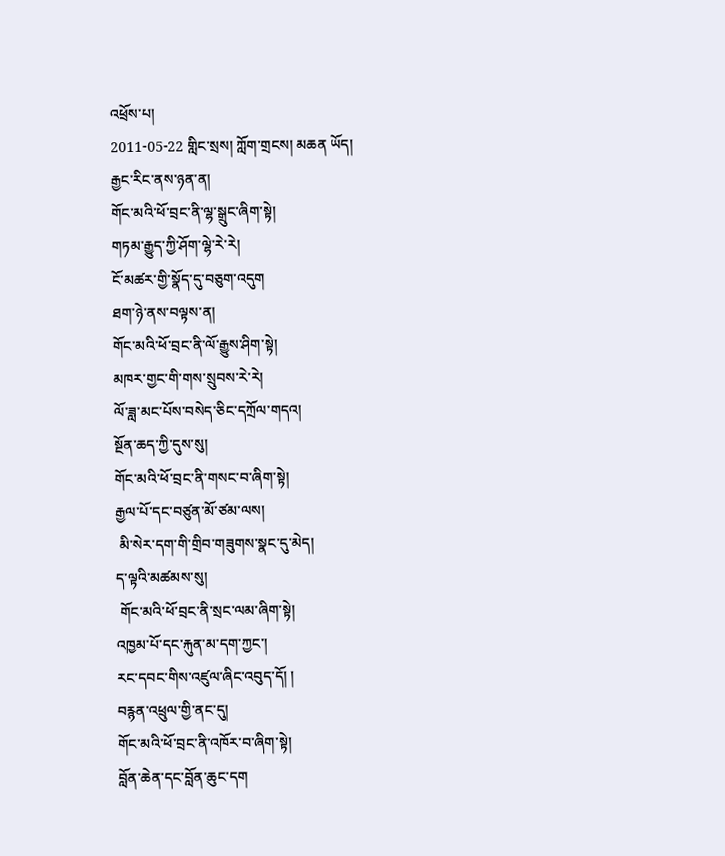འཕྲོས་པ།
2011-05-22 གླིང་སྲས། ཀློག་གྲངས། མཆན ཡོད།
རྒྱང་རིང་ནས་ཉན་ན།
གོང་མའི་ཕོ་བྲང་ནི་ལྷ་སྒྲུང་ཞིག་སྟེ།
གཏམ་རྒྱུད་ཀྱི་ཤོག་ལྷེ་རེ་རེ།
ངོ་མཚར་གྱི་སྣོད་དུ་བཅུག་འདུག
ཐག་ཉེ་ནས་བལྟས་ན།
གོང་མའི་ཕོ་བྲང་ནི་ལོ་རྒྱུས་ཤིག་སྟེ།
མཁར་གྱང་གི་གས་སྲུབས་རེ་རེ།
ལོ་ཟླ་མང་པོས་བསེད་ཅིང་དཀྲོལ་གདའ།
སྔོན་ཆད་ཀྱི་དུས་སུ།
གོང་མའི་ཕོ་བྲང་ནི་གསང་བ་ཞིག་སྟེ།
རྒྱལ་པོ་དང་བཙུན་མོ་ཙམ་ལས།
 མི་སེར་དག་གི་གྲིབ་གཟུགས་སྣང་དུ་མེད།
ད་ལྟའི་མཚམས་སུ།
 གོང་མའི་ཕོ་བྲང་ནི་སྲང་ལམ་ཞིག་སྟེ།
འཁྱམ་པོ་དང་རྐུན་མ་དག་ཀྱང་།
རང་དབང་གིས་འཛུལ་ཞིང་འབུད་དོ། །
བརྙན་འཕྲུལ་གྱི་ནང་དུ།
གོང་མའི་ཕོ་བྲང་ནི་འཁོར་བ་ཞིག་སྟེ།
བློན་ཆེན་དང་བློན་ཆུང་དག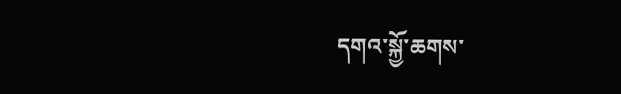དགའ་སྐྱོ་ཆགས་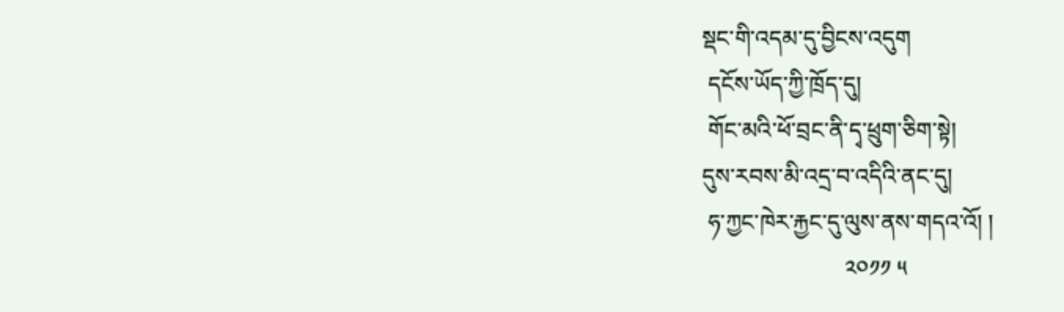སྡང་གི་འདམ་དུ་བྱིངས་འདུག
 དངོས་ཡོད་ཀྱི་ཁྲོད་དུ།
 གོང་མའི་ཕོ་བྲང་ནི་དྭ་ཕྲུག་ཅིག་སྟེ།
དུས་རབས་མི་འདྲ་བ་འདིའི་ནང་དུ།
 ཧ་ཀྱང་ཁེར་རྐྱང་དུ་ལུས་ནས་གདའ་འོ། །
                         ༢༠༡༡ ༥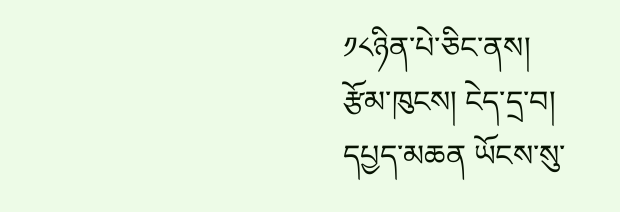༡༨ཉིན་པེ་ཅིང་ནས།
རྩོམ་ཁུངས། ངེད་དྲ་བ།
དཔྱད་མཆན ཡོངས་སུ་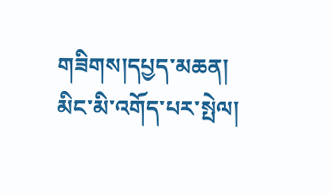གཟིགས།དཔྱད་མཆན།
མིང་མི་འགོད་པར་སྤེལ།